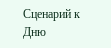Сценарий к Дню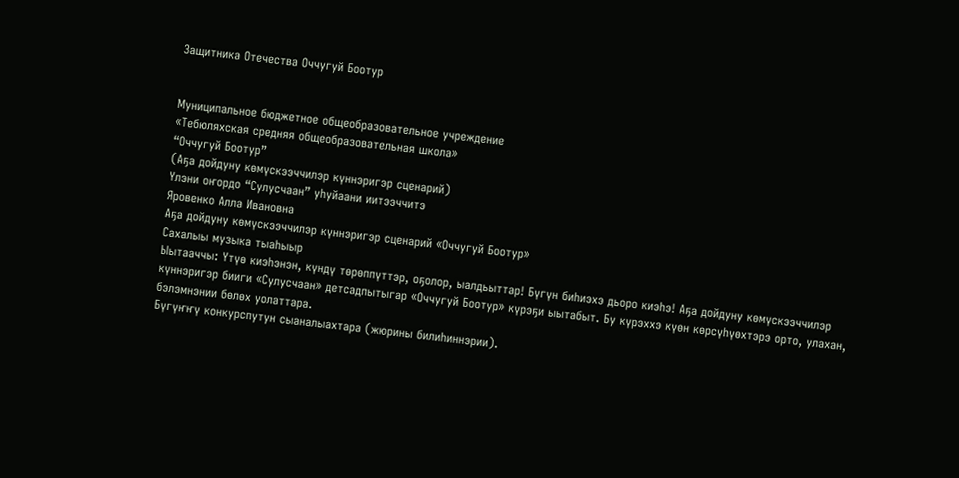Защитника Отечества Оччугуй Боотур


Муниципальное бюджетное общеобразовательное учреждение
«Тебюляхская средняя общеобразовательная школа»
“Оччугуй Боотур”
(Аҕа дойдуну көмүскээччилэр күннэригэр сценарий)
Үлэни оҥордо “Сулусчаан” уһуйаани иитээччитэ
Яровенко Алла Ивановна
Аҕа дойдуну көмүскээччилэр күннэригэр сценарий «Оччугуй Боотур»
Сахалыы музыка тыаһыыр
Ыытааччы: Үтүө киэһэнэн, күндү төрөппүттэр, оҕолор, ыалдьыттар! Бүгүн биһиэхэ дьоро киэһэ! Аҕа дойдуну көмүскээччилэр күннэригэр бииги «Сулусчаан» детсадпытыгар «Оччугуй Боотур» күрэҕи ыытабыт. Бу күрэххэ күөн көрсүһүөхтэрэ орто, улахан, бэлэмнэнии бөлөх уолаттара.
Бүгүҥҥү конкурспутун сыаналыахтара (жюрины билиһиннэрии).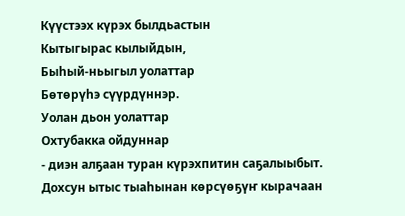Күүстээх күрэх былдьастын
Кытыгырас кылыйдын,
Быһый-ньыгыл уолаттар
Бөтөрүһэ сүүрдүннэр.
Уолан дьон уолаттар
Охтубакка ойдуннар
- диэн алҕаан туран күрэхпитин саҕалыыбыт.
Дохсун ытыс тыаһынан көрсүөҕүҥ кырачаан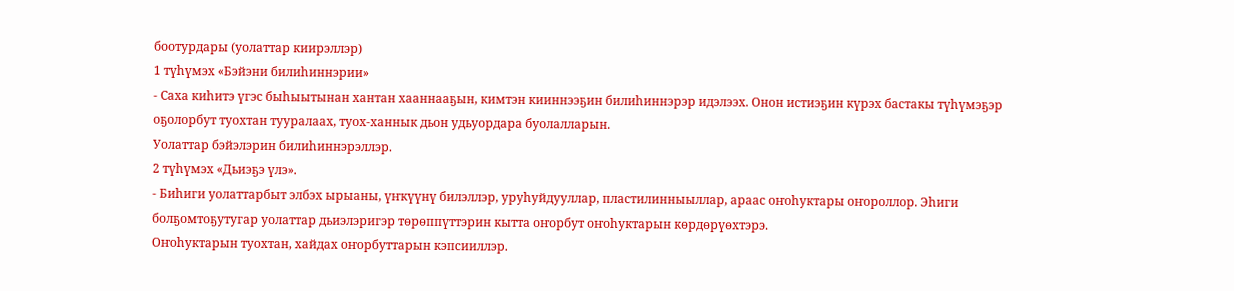боотурдары (уолаттар киирэллэр)
1 түһүмэх «Бэйэни билиһиннэрии»
- Саха киһитэ үгэс быһыытынан хантан хааннааҕын, кимтэн кииннээҕин билиһиннэрэр идэлээх. Онон истиэҕин күрэх бастакы түһүмэҕэр оҕолорбут туохтан тууралаах, туох-ханнык дьон удьуордара буолалларын.
Уолаттар бэйэлэрин билиһиннэрэллэр.
2 түһүмэх «Дьиэҕэ үлэ».
- Биһиги уолаттарбыт элбэх ырыаны, үҥкүүнү билэллэр, уруһуйдууллар, пластилинныыллар, араас оҥоһуктары оҥороллор. Эһиги болҕомтоҕутугар уолаттар дьиэлэригэр төрөппүттэрин кытта оҥорбут оҥоһуктарын көрдөрүөхтэрэ.
Оҥоһуктарын туохтан, хайдах оҥорбуттарын кэпсииллэр.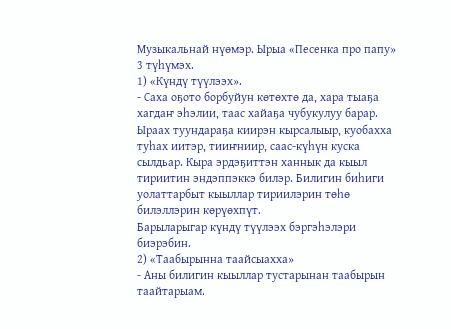Музыкальнай нүөмэр. Ырыа «Песенка про папу»
3 түһүмэх.
1) «Күндү түүлээх».
- Саха оҕото борбуйун көтөхтө да, хара тыаҕа хагдаҥ эһэлии, таас хайаҕа чубукулуу барар. Ыраах туундараҕа киирэн кырсалыыр, куобахха туһах иитэр, тииҥниир, саас-күһүн куска сылдьар. Кыра эрдэҕиттэн ханнык да кыыл тириитин эндэппэккэ билэр. Билигин биһиги уолаттарбыт кыыллар тириилэрин төһө билэллэрин көрүөхпүт.
Барыларыгар күндү түүлээх бэргэһэлэри биэрэбин.
2) «Таабырынна таайсыахха»
- Аны билигин кыыллар тустарынан таабырын таайтарыам.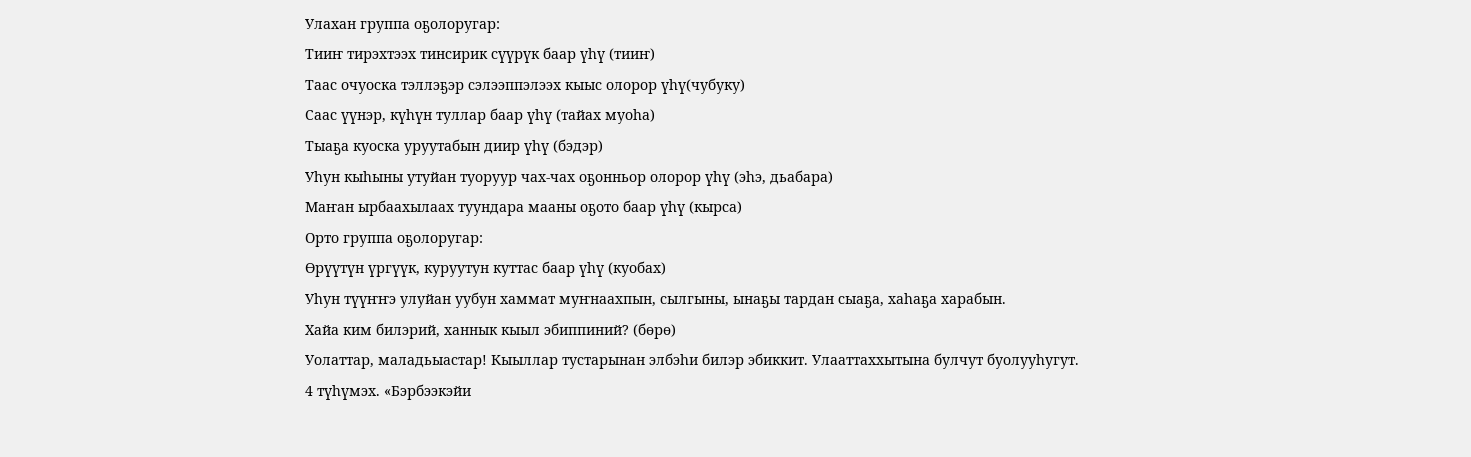Улахан группа оҕолоругар:
Тииҥ тирэхтээх тинсирик сүүрүк баар үһү (тииҥ)
Таас очуоска тэллэҕэр сэлээппэлээх кыыс олорор үһү(чубуку)
Саас үүнэр, күһүн туллар баар үһү (тайах муоһа)
Тыаҕа куоска уруутабын диир үһү (бэдэр)
Уһун кыһыны утуйан туоруур чах-чах оҕонньор олорор үһү (эһэ, дьабара)
Маҥан ырбаахылаах туундара мааны оҕото баар үһү (кырса)
Орто группа оҕолоругар:
Өрүүтүн үргүүк, куруутун куттас баар үһү (куобах)
Уһун түүҥҥэ улуйан уубун хаммат муҥнаахпын, сылгыны, ынаҕы тардан сыаҕа, хаһаҕа харабын.
Хайа ким билэрий, ханнык кыыл эбиппиний? (бөрө)
Уолаттар, маладьыастар! Кыыллар тустарынан элбэһи билэр эбиккит. Улааттаххытына булчут буолууһугут.
4 түһүмэх. «Бэрбээкэйи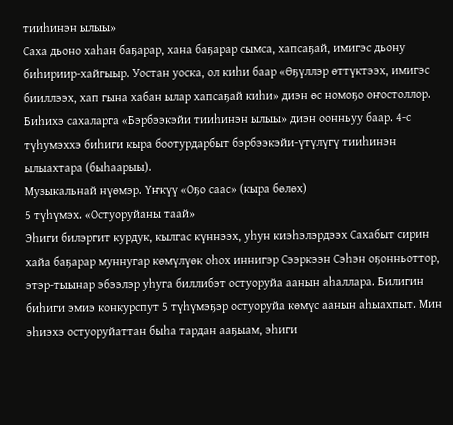тииһинэн ылыы»
Саха дьоно хаһан баҕарар, хана баҕарар сымса, хапсаҕай, имигэс дьону биһириир-хайгыыр. Уостан уоска, ол киһи баар «Өҕүллэр өттүктээх, имигэс бииллээх, хап гына хабан ылар хапсаҕай киһи» диэн өс номоҕо оҥостоллор. Биһихэ сахаларга «Бэрбээкэйи тииһинэн ылыы» диэн оонньуу баар. 4-с түһумэххэ биһиги кыра боотурдарбыт бэрбээкэйи-үтүлүгү тииһинэн ылыахтара (быһаарыы).
Музыкальнай нүөмэр. Үҥкүү «Оҕо саас» (кыра бөлөх)
5 түһүмэх. «Остуоруйаны таай»
Эһиги билэргит курдук, кылгас күннээх, уһун киэһэлэрдээх Сахабыт сирин хайа баҕарар муннугар көмүлүөк оһох иннигэр Сээркээн Сэһэн оҕонньоттор, этэр-тыынар эбээлэр уһуга биллибэт остуоруйа аанын аһаллара. Билигин биһиги эмиэ конкурспут 5 түһүмэҕэр остуоруйа көмүс аанын аһыахпыт. Мин эһиэхэ остуоруйаттан быһа тардан ааҕыам, эһиги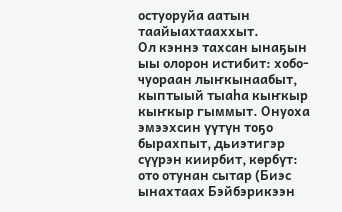остуоруйа аатын таайыахтааххыт.
Ол кэннэ тахсан ынаҕын ыы олорон истибит: хобо-чуораан лыҥкынаабыт, кыптыый тыаһа кыҥкыр кыҥкыр гыммыт. Онуоха эмээхсин үүтүн тоҕо бырахпыт, дьиэтигэр сүүрэн киирбит, көрбүт: ото отунан сытар (Биэс ынахтаах Бэйбэрикээн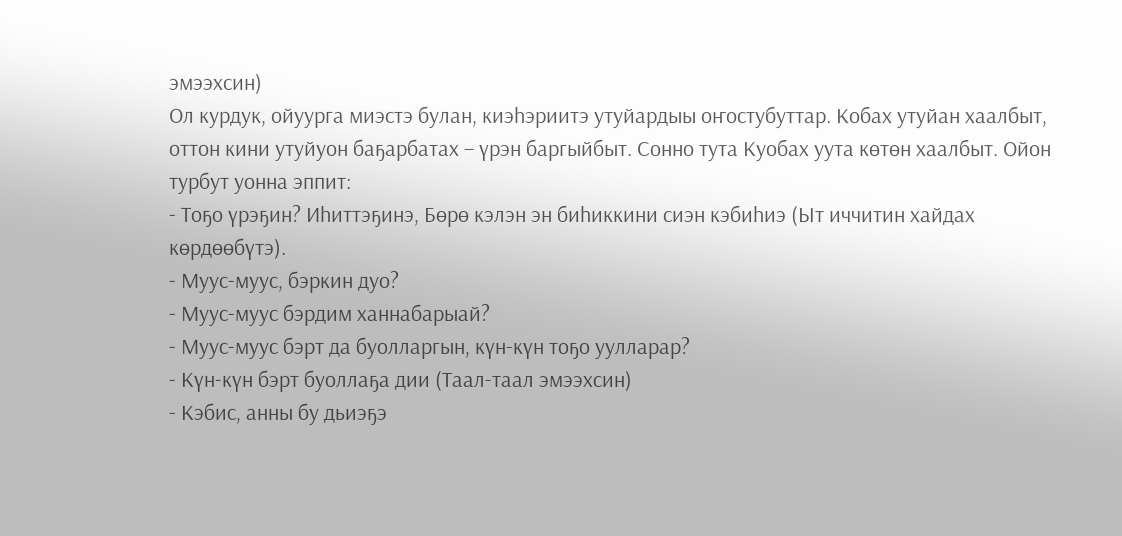эмээхсин)
Ол курдук, ойуурга миэстэ булан, киэһэриитэ утуйардыы оҥостубуттар. Кобах утуйан хаалбыт, оттон кини утуйуон баҕарбатах – үрэн баргыйбыт. Сонно тута Куобах уута көтөн хаалбыт. Ойон турбут уонна эппит:
- Тоҕо үрэҕин? Иһиттэҕинэ, Бөрө кэлэн эн биһиккини сиэн кэбиһиэ (Ыт иччитин хайдах көрдөөбүтэ).
- Муус-муус, бэркин дуо?
- Муус-муус бэрдим ханнабарыай?
- Муус-муус бэрт да буолларгын, күн-күн тоҕо уулларар?
- Күн-күн бэрт буоллаҕа дии (Таал-таал эмээхсин)
- Кэбис, анны бу дьиэҕэ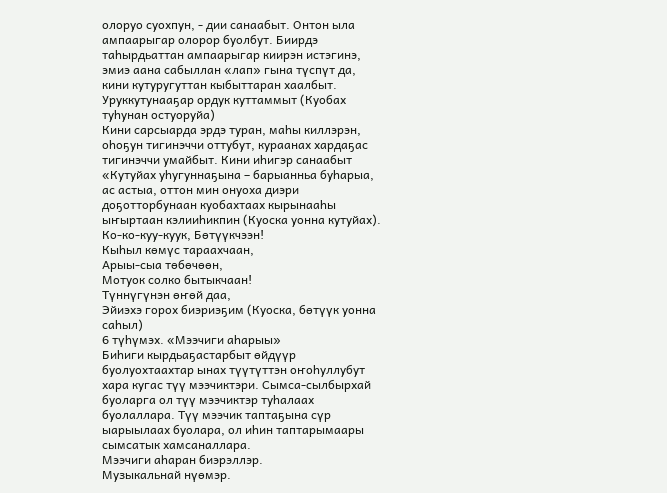олоруо суохпун, - дии санаабыт. Онтон ыла ампаарыгар олорор буолбут. Биирдэ таһырдьаттан ампаарыгар киирэн истэгинэ, эмиэ аана сабыллан «лап» гына түспүт да, кини кутуругуттан кыбыттаран хаалбыт. Уруккутунааҕар ордук куттаммыт (Куобах туһунан остуоруйа)
Кини сарсыарда эрдэ туран, маһы киллэрэн, оһоҕун тигинэччи оттубут, кураанах хардаҕас тигинэччи умайбыт. Кини иһигэр санаабыт «Кутуйах уһугуннаҕына – барыанньа буһарыа, ас астыа, оттон мин онуоха диэри доҕотторбунаан куобахтаах кырынааһы ыҥыртаан кэлииһикпин (Куоска уонна кутуйах).
Ко-ко-куу-куук, Бөтүүкчээн!
Кыһыл көмүс тараахчаан,
Арыы-сыа төбөчөөн,
Мотуок солко бытыкчаан!
Түннүгүнэн өҥөй даа,
Эйиэхэ горох биэриэҕим (Куоска, бөтүүк уонна саһыл)
6 түһүмэх. «Мээчиги аһарыы»
Биһиги кырдьаҕастарбыт өйдүүр буолуохтаахтар ынах түүтүттэн оҥоһуллубут хара кугас түү мээчиктэри. Сымса-сылбырхай буоларга ол түү мээчиктэр туһалаах буолаллара. Түү мээчик таптаҕына сүр ыарыылаах буолара, ол иһин таптарымаары сымсатык хамсаналлара.
Мээчиги аһаран биэрэллэр.
Музыкальнай нүөмэр.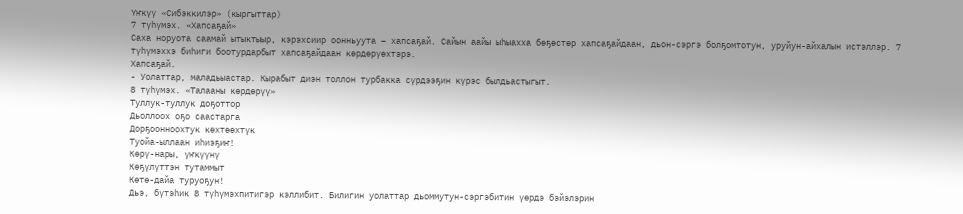Үҥкүү «Сибэккилэр» (кыргыттар)
7 түһүмэх. «Хапсаҕай»
Саха норуота саамай ытыктыыр, кэрэхсиир оонньуута – хапсаҕай. Сайын аайы ыһыахха бөҕөстөр хапсаҕайдаан, дьон-сэргэ болҕомтотун, уруйун-айхалын истэллэр. 7 түһүмэххэ биһиги боотурдарбыт хапсаҕайдаан көрдөрүөхтэрэ.
Хапсаҕай.
- Уолаттар, маладьыастар. Кырабыт диэн толлон турбакка сүрдээҕин күрэс былдьастыгыт.
8 түһүмэх. «Талааны көрдөрүү»
Туллук-туллук доҕоттор
Дьоллоох оҕо саастарга
Дорҕоонноохтук көхтөөхтүк
Туойа-ыллаан иһиэҕиҥ!
Көрү-нары, үҥкүүнү
Көҕүлүттэн тутаммыт
Көтө-дайа туруоҕун!
Дьэ, бүтэһик 8 түһүмэхпитигэр кэллибит. Билигин уолаттар дьоммутун-сэргэбитин үөрдэ бэйэлэрин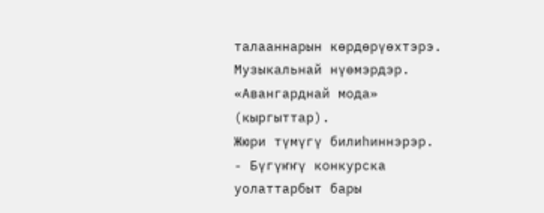талааннарын көрдөрүөхтэрэ.
Музыкальнай нүөмэрдэр.
«Авангарднай мода» (кыргыттар).
Жюри түмүгү билиһиннэрэр.
- Бүгүҥҥү конкурска уолаттарбыт бары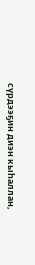сүрдээҕин диэн кыһаллан,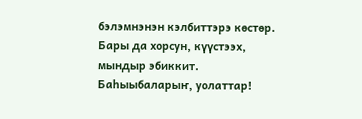бэлэмнэнэн кэлбиттэрэ көстөр. Бары да хорсун, күүстээх, мындыр эбиккит. Баһыыбаларыҥ, уолаттар!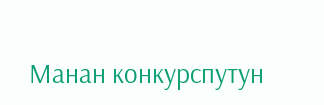Манан конкурспутун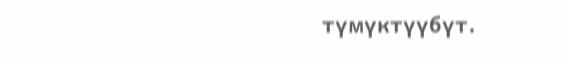түмүктүүбүт.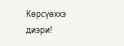Көрсүөххэ диэри!